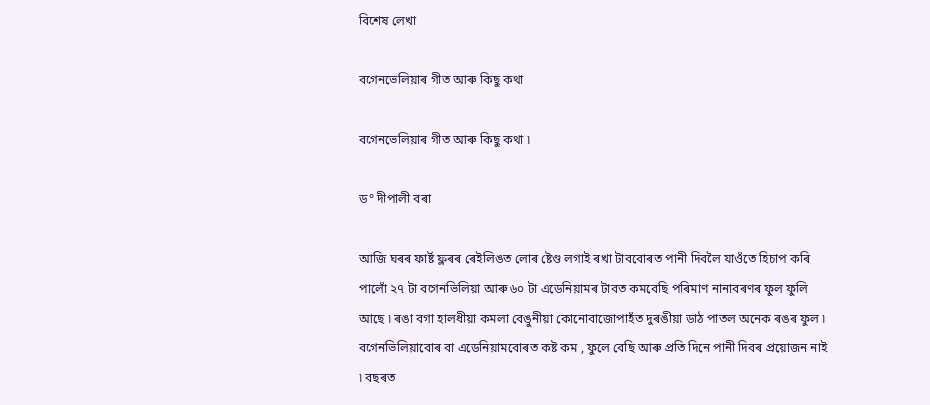বিশেষ লেখা

বগেনভেলিয়াৰ গীত আৰু কিছু কথা

বগেনভেলিয়াৰ গীত আৰু কিছু কথা ৷

ড° দীপালী বৰা

আজি ঘৰৰ ফাৰ্ষ্ট ফ্লৰৰ ৰেইলিঙত লোৰ ষ্টেণ্ড লগাই ৰখা টাববোৰত পানী দিবলৈ যাওঁতে হিচাপ কৰি পালোঁ ২৭ টা বগেনভিলিয়া আৰু ৬০ টা এডেনিয়ামৰ টাবত কমবেছি পৰিমাণ নানাবৰণৰ ফুল ফুলি আছে ৷ ৰঙা বগা হালধীয়া কমলা বেঙুনীয়া কোনোবাজোপাহঁত দুৰঙীয়া ডাঠ পাতল অনেক ৰঙৰ ফুল ৷ বগেনভিলিয়াবোৰ বা এডেনিয়ামবোৰত কষ্ট কম , ফুলে বেছি আৰু প্ৰতি দিনে পানী দিবৰ প্ৰয়োজন নাই ৷ বছৰত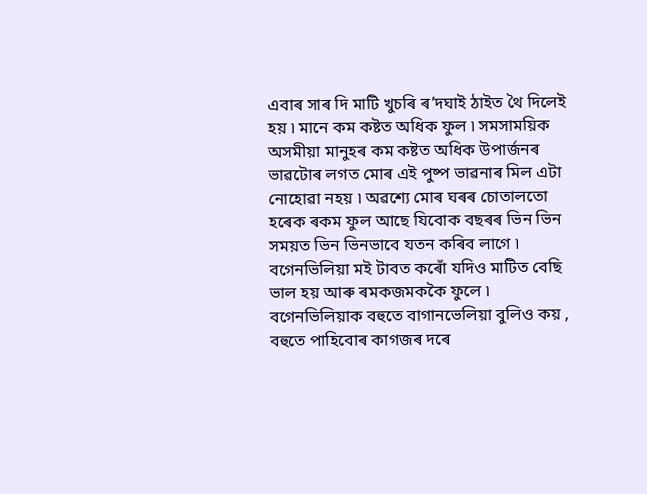এবাৰ সাৰ দি মাটি খুচৰি ৰ’দঘাই ঠাইত থৈ দিলেই হয় ৷ মানে কম কষ্টত অধিক ফুল ৷ সমসাময়িক অসমীয়া মানুহৰ কম কষ্টত অধিক উপাৰ্জনৰ ভাৱটোৰ লগত মোৰ এই পুষ্প ভাৱনাৰ মিল এটা নোহোৱা নহয় ৷ অৱশ্যে মোৰ ঘৰৰ চোতালতো হৰেক ৰকম ফুল আছে যিবোক বছৰৰ ভিন ভিন সময়ত ভিন ভিনভাবে যতন কৰিব লাগে ৷ বগেনভিলিয়া মই টাবত কৰোঁ যদিও মাটিত বেছি ভাল হয় আৰু ৰমকজমককৈ ফুলে ৷ বগেনভিলিয়াক বহুতে বাগানভেলিয়া বুলিও কয় , বহুতে পাহিবোৰ কাগজৰ দৰে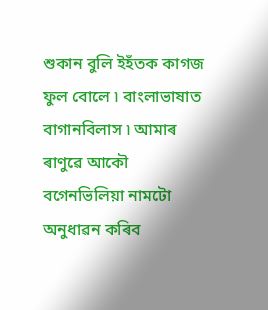শুকান বুলি ইহঁতক কাগজ ফুল বোলে ৷ বাংলাভাষাত বাগানবিলাস ৷ আমাৰ ৰাণুৱে আকৌ বগেনভিলিয়া নামটো অনুধাৱন কৰিব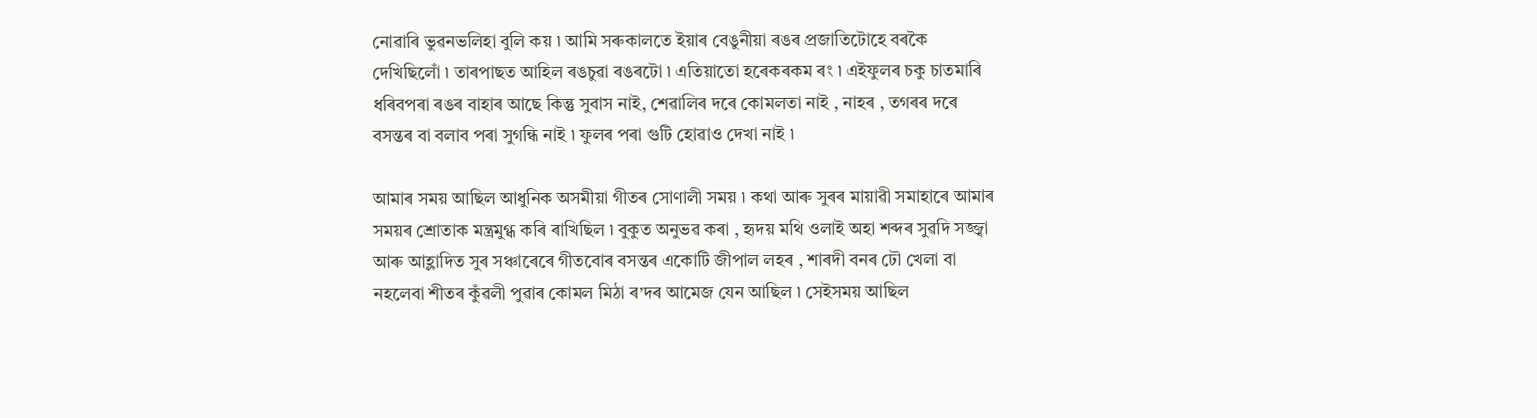নোৱাৰি ভুৱনভলিহা বুলি কয় ৷ আমি সৰুকালতে ইয়াৰ বেঙুনীয়া ৰঙৰ প্ৰজাতিটোহে বৰকৈ দেখিছিলোঁ ৷ তাৰপাছত আহিল ৰঙচুৱা ৰঙৰটো ৷ এতিয়াতো হৰেকৰকম ৰং ৷ এইফুলৰ চকু চাতমাৰি ধৰিবপৰা ৰঙৰ বাহাৰ আছে কিন্তু সুবাস নাই, শেৱালিৰ দৰে কোমলতা নাই , নাহৰ , তগৰৰ দৰে বসন্তৰ বা বলাব পৰা সুগন্ধি নাই ৷ ফুলৰ পৰা গুটি হোৱাও দেখা নাই ৷

আমাৰ সময় আছিল আধুনিক অসমীয়া গীতৰ সোণালী সময় ৷ কথা আৰু সুৰৰ মায়াৱী সমাহাৰে আমাৰ সময়ৰ শ্ৰোতাক মন্ত্ৰমুগ্ধ কৰি ৰাখিছিল ৷ বুকুত অনুভৱ কৰা , হৃদয় মথি ওলাই অহা শব্দৰ সুৱদি সজ্জ্বা আৰু আহ্লাদিত সুৰ সঞ্চাৰেৰে গীতবোৰ বসন্তৰ একোটি জীপাল লহৰ , শাৰদী বনৰ ঢৌ খেলা বা নহলেবা শীতৰ কুঁৱলী পুৱাৰ কোমল মিঠা ৰ’দৰ আমেজ যেন আছিল ৷ সেইসময় আছিল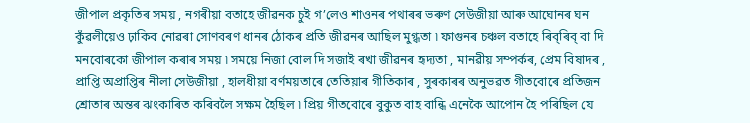জীপাল প্ৰকৃতিৰ সময় , নগৰীয়া বতাহে জীৱনক চুই গ’লেও শাওনৰ পথাৰৰ ভৰুণ সেউজীয়া আৰু আঘোনৰ ঘন কুঁৱলীয়েও ঢ়াকিব নোৱৰা সোণবৰণ ধানৰ ঠোকৰ প্ৰতি জীৱনৰ আছিল মুগ্ধতা ৷ ফাগুনৰ চঞ্চল বতাহে ৰিব্‌ৰিব্‌ বা দি মনবোৰকো জীপাল কৰাৰ সময় ৷ সময়ে নিজা বোল দি সজাই ৰখা জীৱনৰ হৃদ্যতা , মানৱীয় সম্পৰ্কৰ, প্ৰেম বিষাদৰ , প্ৰাপ্তি অপ্ৰাপ্তিৰ নীলা সেউজীয়া , হালধীয়া বৰ্ণময়তাৰে তেতিয়াৰ গীতিকাৰ , সুৰকাৰৰ অনুভৱত গীতবোৰে প্ৰতিজন শ্ৰোতাৰ অন্তৰ ঝংকাৰিত কৰিবলৈ সক্ষম হৈছিল ৷ প্ৰিয় গীতবোৰে বুকুত বাহ বান্ধি এনেকৈ আপোন হৈ পৰিছিল যে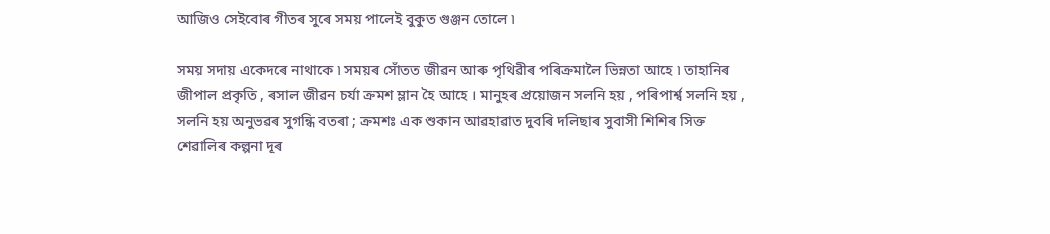আজিও সেইবোৰ গীতৰ সুৰে সময় পালেই বুকুত গুঞ্জন তোলে ৷

সময় সদায় একেদৰে নাথাকে ৷ সময়ৰ সোঁতত জীৱন আৰু পৃথিৱীৰ পৰিক্ৰমালৈ ভিন্নতা আহে ৷ তাহানিৰ জীপাল প্ৰকৃতি , ৰসাল জীৱন চৰ্যা ক্ৰমশ ম্লান হৈ আহে । মানুহৰ প্ৰয়োজন সলনি হয় , পৰিপাৰ্শ্ব সলনি হয় , সলনি হয় অনুভৱৰ সুগন্ধি বতৰা ; ক্ৰমশঃ এক শুকান আৱহাৱাত দুবৰি দলিছাৰ সুবাসী শিশিৰ সিক্ত শেৱালিৰ কল্পনা দূৰ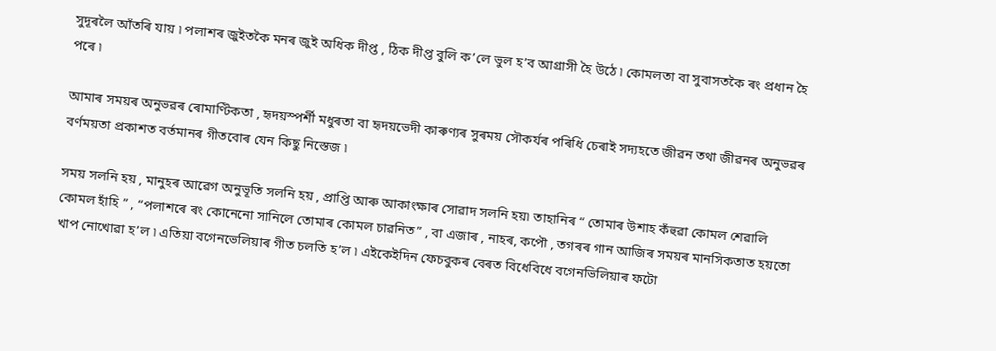সুদূৰলৈ আঁতৰি যায় ৷ পলাশৰ জুইতকৈ মনৰ জুই অধিক দীপ্ত , ঠিক দীপ্ত বুলি ক’লে ভুল হ’ব আগ্ৰাসী হৈ উঠে ৷ কোমলতা বা সুবাসতকৈ ৰং প্ৰধান হৈ পৰে ৷

আমাৰ সময়ৰ অনুভৱৰ ৰোমাণ্টিকতা , হৃদয়স্পৰ্শী মধুৰতা বা হৃদয়ভেদী কাৰুণ্যৰ সুৰময় সৌকৰ্যৰ পৰিধি চেৰাই সদ্যহতে জীৱন তথা জীৱনৰ অনুভৱৰ বৰ্ণময়তা প্ৰকাশত বৰ্তমানৰ গীতবোৰ যেন কিছু নিস্তেজ ৷

সময় সলনি হয় , মানুহৰ আৱেগ অনুভূতি সলনি হয় , প্ৰাপ্তি আৰু আকাংক্ষাৰ সোৱাদ সলনি হয়৷ তাহানিৰ “ তোমাৰ উশাহ কঁহুৱা কোমল শেৱালি কোমল হাঁহি ” , “পলাশৰে ৰং কোনেনো সানিলে তোমাৰ কোমল চাৱনিত” , বা এজাৰ , নাহৰ, কপৌ , তগৰৰ গান আজিৰ সময়ৰ মানসিকতাত হয়তো খাপ নোখোৱা হ’ল ৷ এতিয়া বগেনভেলিয়াৰ গীত চলতি হ’ল ৷ এইকেইদিন ফেচবুকৰ বেৰত বিধেবিধে বগেনভিলিয়াৰ ফটো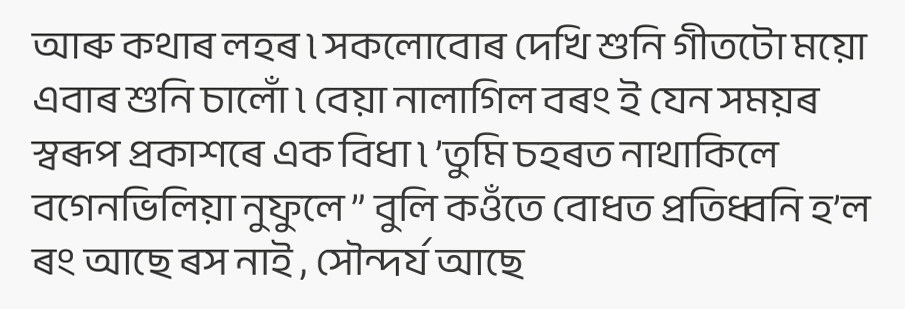আৰু কথাৰ লহৰ ৷ সকলোবোৰ দেখি শুনি গীতটো ময়ো এবাৰ শুনি চালোঁ ৷ বেয়া নালাগিল বৰং ই যেন সময়ৰ স্বৰূপ প্ৰকাশৰে এক বিধা ৷ ’তুমি চহৰত নাথাকিলে বগেনভিলিয়া নুফুলে ” বুলি কওঁতে বোধত প্ৰতিধ্বনি হ’ল ৰং আছে ৰস নাই , সৌন্দৰ্য আছে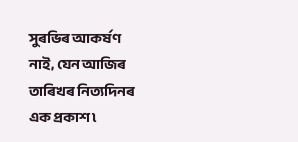সুৰভিৰ আকৰ্ষণ নাই, যেন আজিৰ তাৰিখৰ নিত্যদিনৰ এক প্ৰকাশ ৷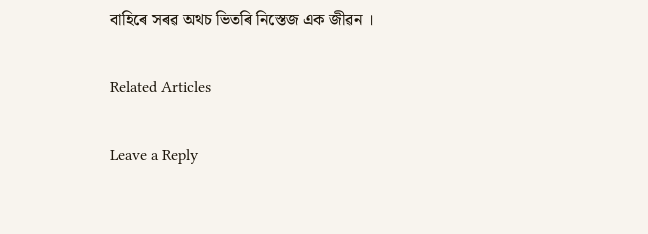বাহিৰে সৰৱ অথচ ভিতৰি নিস্তেজ এক জীৱন ।

Related Articles

Leave a Reply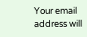Your email address will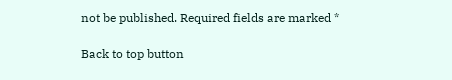not be published. Required fields are marked *

Back to top button